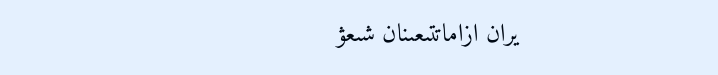يران ازاماتتىعىنان شىعۋ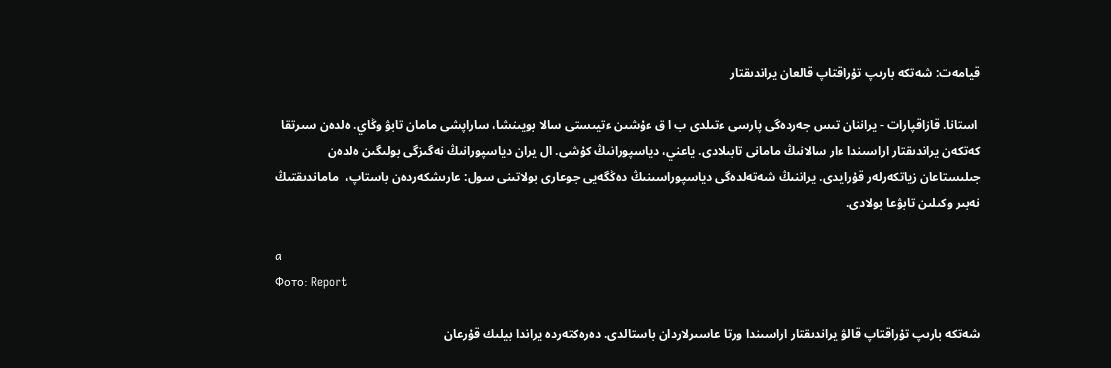قيامەت: شەتكە بارىپ تۇراقتاپ قالعان يراندىقتار

 استانا. قازاقپارات - يراننان تىس جەردەگى پارسى ءتىلدى ب ا ق ءۇشىن ءتيىستى سالا بويىنشا، ساراپشى مامان تابۋ وڭاي. ەلدەن سىرتقا كەتكەن يراندىقتار اراسىندا ءار سالانىڭ مامانى تابىلادى. ياعني، دياسپورانىڭ كۇشى. ال يران دياسپورانىڭ نەگىزگى بولىگىن ەلدەن جىلىستاعان زياتكەرلەر قۇرايدى. يراننىڭ شەتەلدەگى دياسپوراسىنىڭ دەڭگەيى جوعارى بولاتىنى سول: عارىشكەردەن باستاپ،  ماماندىقتىڭ نەبىر وكىلىن تابۋعا بولادى.

а
Фото: Report

شەتكە بارىپ تۇراقتاپ قالۋ يراندىقتار اراسىندا ورتا عاسىرلاردان باستالدى. دەرەكتەردە يراندا بيلىك قۇرعان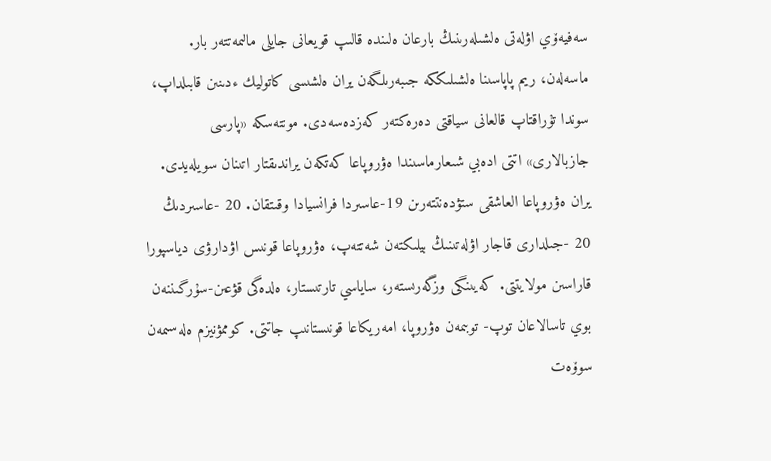سەفيەۆي اۋلەتى ەلشىلەرىنىڭ بارعان ەلىندە قالىپ قويعانى جايلى مالىمەتتەر بار. ماسەلەن، ريم پاپاسىنا ەلشىلىككە جىبەرىلگەن يران ەلشىسى كاتوليك ءدىنىن قابىلداپ، سوندا تۇراقتاپ قالعانى سياقتى دەرەكتەر كەزدەسەدى. مونتەسكە «پارسى جازبالارى» اتتى ادەبي شىعارماسىندا ەۋروپاعا كەتكەن يراندىقتار اتىنان سويلەيدى.
يران ەۋروپاعا العاشقى ستۋدەنتتەرىن 19-عاسىردا فرانسيادا وقىتقان. 20 -عاسىردىڭ 20 -جىلدارى قاجار اۋلەتىنىڭ بيلىكتەن شەتتەپ، ەۋروپاعا قونىس اۋدارۋى دياسپورا قاراسىن مولايتتى. كەيىنگى وزگەرىستەر، ساياسي تارتىستار، ەلدەگى قۋعىن-سۇرگىننەن بوي تاسالاعان توپ- توبىمەن ەۋروپا، امەريكاعا قونىستانىپ جاتتى. كوممۋنيزم ەلەسىمەن سوۆەت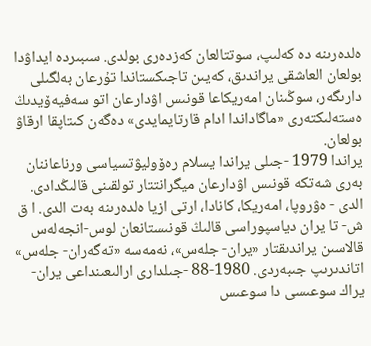ەلدەرىنە دە كەلىپ، سوتتالعان كەزدەرى بولدى. سىبىردە ايداۋدا بولعان العاشقى يراندىق، كەيىن تاجىكستاندا تۇرعان بەلگىلى دارىگەر، سوڭىنان امەريكاعا قونىس اۋدارعان اتو سەفيەۆيدىڭ ەستەلىكتەرى «ماگاداندا ادام قارتايمايدى» دەگەن كىتاپقا ارقاۋ بولعان.
يراندا 1979 -جىلى يراندا يسلام رەۆوليۋتسياسى ورناعاننان بەرى شەتكە قونىس اۋدارعان ميگرانتتار تولقىنى قالىڭدادى. الدى - ەۋروپا، امەريكا، كانادا، ارتى ازيا ەلدەرىنە بەت الدى. ا ق ش- تا يران دياسپوراسى قالىڭ قونىستانعان لوس-انجەلەس قالاسىن يراندىقتار «يران- جلەس»، نەمەسە «تەگەران- جلەس» اتاندىرىپ جىبەردى. 1980-88 -جىلدارى ارالىعىنداعى يران-يراك سوعىسى دا سوعىس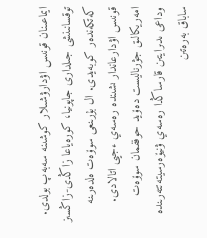ايماعىنان قونىس اۋدارۋشىلار كوشىنە سەبەپ بولدى.
توقسانىنشى جىلدارى جاپونيا، كورەياعا زاڭدى-زاڭسىز كەتكەندەر كوبەيدى. ال بۇرىنعى سوۆەت ەلدەرىنە قونىس اۋدارعاندار ىشىندە رەسەي ءجيى اتالادى. امەريكالىق جۋرناليست دەۆيد حوففمان سوۆەت وداعى ىدىرايتىن قارساڭدا رەسەي ۋنيۆەرسيتەتتەرىندە ساباق بەرەتىن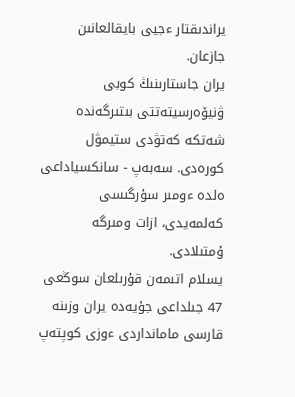يراندىقتار ءجيى بايقالعانىن جازعان.
يران جاستارىنىڭ كوبى ۋنيۆەرسيتەتتى بىتىرگەندە شەتكە كەتۋدى ستيمۋل كورەدى. سەبەپ - سانكسياداعى ەلدە ءومىر سۇرگىسى كەلمەيدى، ازات ومىرگە ۇمتىلادى.
يسلام اتىمەن قۇرىلعان سوڭعى 47 جىلداعى جۇيەدە يران وزىنە قارسى مامانداردى ءوزى كوپتەپ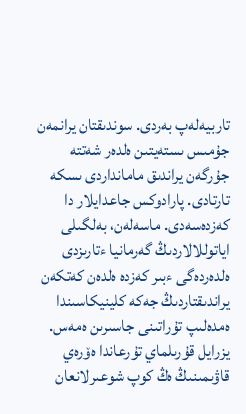تاربيەلەپ بەردى. سوندىقتان يرانمەن جۇمىس ىستەيتىن ەلدەر شەتتە جۇرگەن يراندىق مامانداردى ىسكە تارتادى. پارادوكس جاعدايلار دا كەزدەسەدى. ماسەلەن، بەلگىلى اياتوللالاردىڭ گەرمانيا ءتارىزدى ەلدەردەگى ءبىر كەزدە ەلدەن كەتكەن يراندىقتاردىڭ جەكە كلينيكاسىندا ەمدەلىپ تۇراتىنى جاسىرىن ەمەس.
يزرايل قۇرىلماي تۇرعاندا ەۆرەي قاۋىمىنىڭ ەڭ كوپ شوعىرلانعان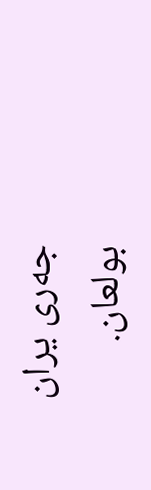جەرى يران بولعان.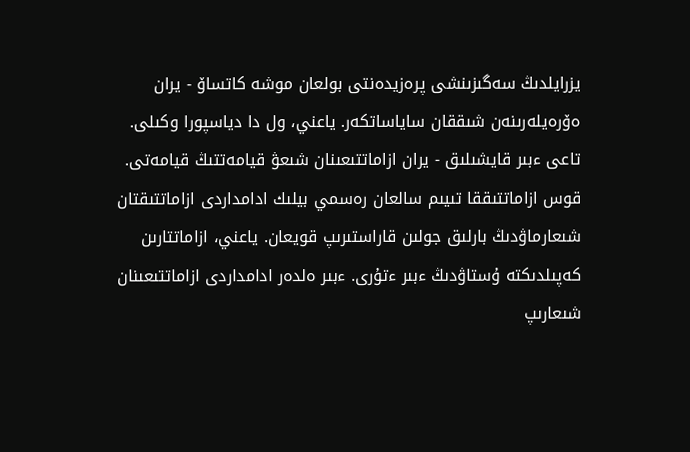يزرايلدىڭ سەگىزىنشى پرەزيدەنتى بولعان موشە كاتساۆ - يران ەۆرەيلەرىنەن شىققان ساياساتكەر. ياعني، ول دا دياسپورا وكىلى.
تاعى ءبىر قايشىلىق - يران ازاماتتىعىنان شىعۋ قيامەتتىڭ قيامەتى. قوس ازاماتتىققا تىيىم سالعان رەسمي بيلىك ادامداردى ازاماتتىقتان شىعارماۋدىڭ بارلىق جولىن قاراستىرىپ قويعان. ياعني، ازاماتتارىن كەپىلدىكتە ۇستاۋدىڭ ءبىر ءتۇرى. ءبىر ەلدەر ادامداردى ازاماتتىعىنان شىعارىپ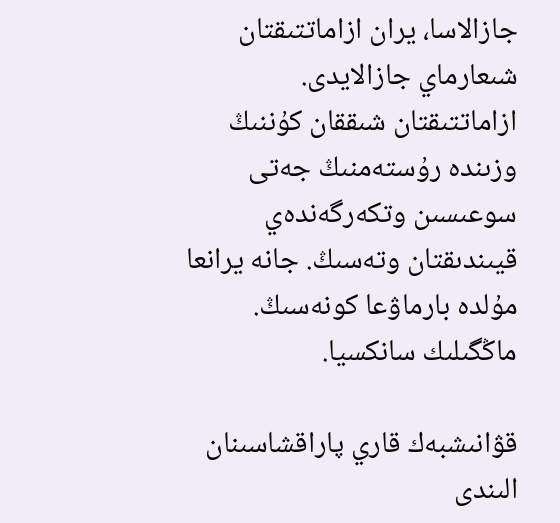جازالاسا، يران ازاماتتىقتان شىعارماي جازالايدى. ازاماتتىقتان شىققان كۇننىڭ وزىندە رۇستەمنىڭ جەتى سوعىسىن وتكەرگەندەي قيىندىقتان وتەسىڭ. جانە يرانعا مۇلدە بارماۋعا كونەسىڭ. ماڭگىلىك سانكسيا.

قۋانىشبەك قاري پاراقشاسىنان الىندى